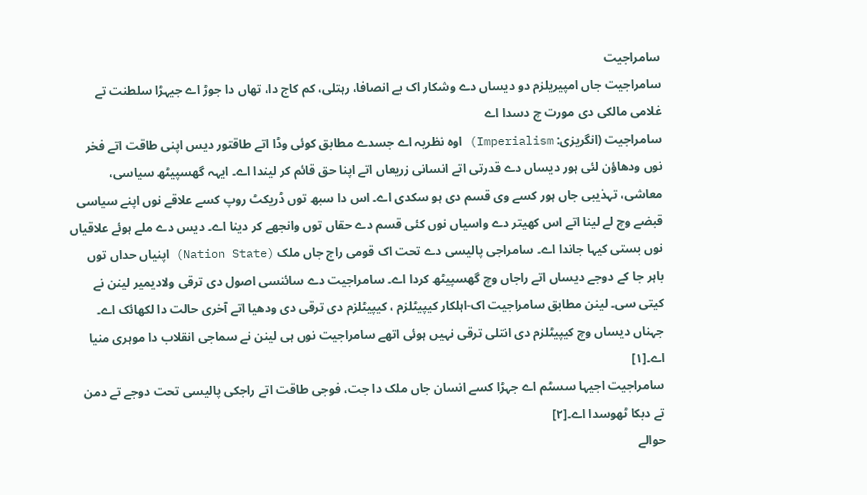سامراجیت
سامراجیت جاں امپیریلزم دو دیساں دے وشکار اک بے انصافا، رہتلی، کم کاج دا، تھاں دا جوڑ اے جیہڑا سلطنت تے غلامی مالکی دی مورت چ دسدا اے
سامراجیت (انگریزی: Imperialism) اوہ نظریہ اے جسدے مطابق کوئی وڈا اتے طاقتور دیس اپنی طاقت اتے فخر نوں ودھاؤن لئی ہور دیساں دے قدرتی اتے انسانی زریعاں اتے اپنا حق قائم کر لیندا اے۔ ایہہ گھسپیٹھ سیاسی، معاشی، تہذیبی جاں ہور کسے وی قسم دی ہو سکدی اے۔ اس دا سبھ توں ڈریکٹ روپ کسے علاقے نوں اپنے سیاسی قبضے وچ لے لینا اتے اس کھیتر دے واسیاں نوں کئی قسم دے حقاں توں وانجھے کر دینا اے۔ دیس دے ملے ہوئے علاقیاں نوں بستی کیہا جاندا اے۔ سامراجی پالیسی دے تحت اک قومی راج جاں ملک (Nation State) اپنیاں حداں توں باہر جا کے دوجے دیساں اتے راجاں وچ گھسپیٹھ کردا اے۔ سامراجیت دے سائنسی اصول دی ترقی ولادیمیر لینن نے کیتی سی۔ لینن مطابق سامراجیت اک-اہلکار کیپیٹلزم ، کیپیٹلزم دی ترقی دی ودھیا اتے آخری حالت دا لکھائک اے۔ جہناں دیساں وچ کیپیٹلزم دی انتلی ترقی نہیں ہوئی اتھے سامراجیت نوں ہی لینن نے سماجی انقلاب دا موہری منیا اے۔[۱]
سامراجیت اجیہا سسٹم اے جہڑا کسے انسان جاں ملک دا جت، فوجی طاقت اتے راجکی پالیسی تحت دوجے تے دمن تے دبکا ٹھوسدا اے۔[۲]
حوالے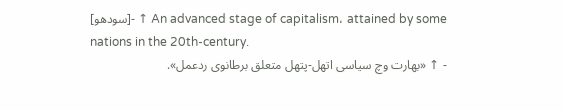[سودھو]- ↑ An advanced stage of capitalism، attained by some nations in the 20th-century.
- ↑ «بھارت وچ سیاسی اتھل-پتھل متعلق برطانوی ردعمل».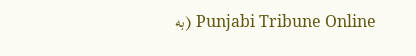Punjabi Tribune Online (به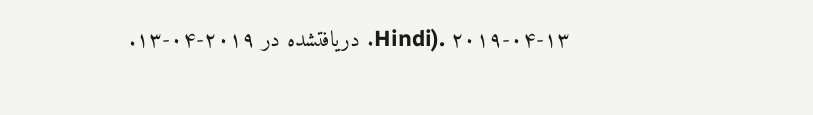Hindi). ۲۰۱۹-۰۴-۱۳. دریافتشده در ۲۰۱۹-۰۴-۱۳.